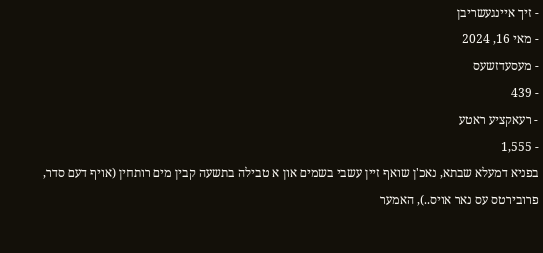- זיך איינגעשריבן
- מאי 16, 2024
- מעסעדזשעס
- 439
- רעאקציע ראטע
- 1,555
בפניא דמעלא שבתא, נאכ'ן שואף זיין עשבי בשמים און א טבילה בתשעה קבין מים רותחין (אויף דעם סדר, פרובירטס עס נאר אויס..), האמער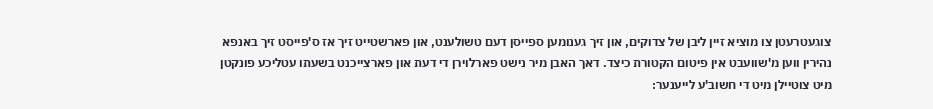צוגעטרעטן צו מוציא זיין ליבן של צדוקים, און זיך גענומען ספייסן דעם טשולענט, און פארשטייט זיך אז ס'פייסט זיך באנפא נהירין ווען מ'שוועבט אין פיטום הקטורת כיצד. דאך האבן מיר נישט פארלוירן די דעת און פארצייכנט בשעתו עטליכע פונקטן מיט צוטיילן מיט די חשוב'ע לייענער: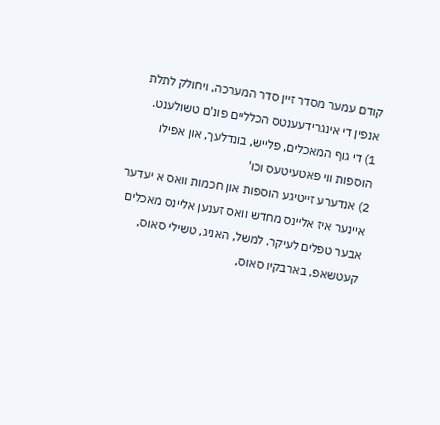קודם עמער מסדר זיין סדר המערכה, ויחולק לתלת אנפין די אינגרידעענטס הכלליים פונ'ם טשולענט.
1) די גוף המאכלים, פלייש, בונדלעך, און אפילו הוספות ווי פאטעיטעס וכו'
2) אנדערע זייטיגע הוספות און חכמות וואס א יעדער איינער איז אליינס מחדש וואס זענען אליינס מאכלים אבער טפלים לעיקר. למשל, האניג, טשילי סאוס, קעטשאפ, בארבקיו סאוס,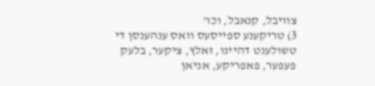צוויבל, קנאבל, וכו'
3) טריקענע ספייסעס וואס ענהענסן די טשולענט דהיינו, זאלץ, ציקער, בלעק פעפער, פאפריקע, אניאן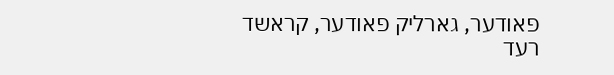פאודער, גארליק פאודער, קראשד רעד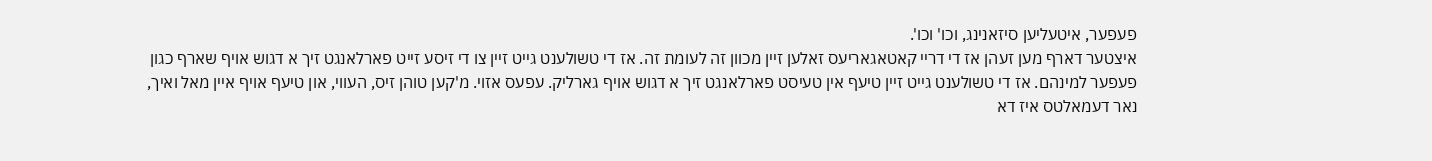פעפער, איטעליען סיזאנינג, וכו' וכו'.
איצטער דארף מען זעהן אז די דריי קאטאגאריעס זאלען זיין מכוון זה לעומת זה. אז די טשולענט גייט זיין צו די זיסע זייט פארלאנגט זיך א דגוש אויף שארף כגון פעפער למינהם. אז די טשולענט גייט זיין טיעף אין טעיסט פארלאנגט זיך א דגוש אויף גארליק. עפעס אזוי. מ'קען טוהן זיס, העווי, און טיעף אויף איין מאל ואיך, נאר דעמאלטס איז דא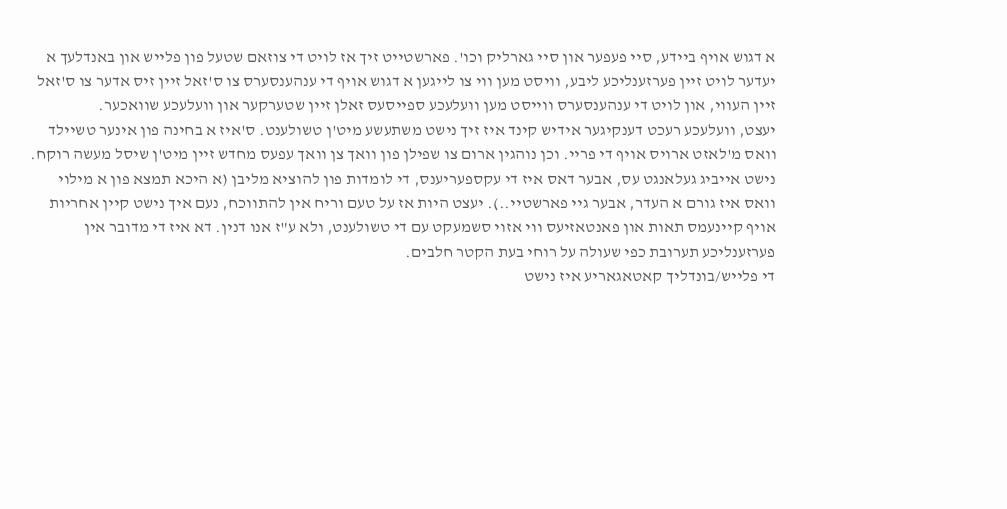א דגוש אויף ביידע, סיי פעפער און סיי גארליק וכו'. פארשטייט זיך אז לויט די צוזאם שטעל פון פלייש און באנדלעך א יעדער לויט זיין פערזענליכע ליבע, וויסט מען ווי צו לייגען א דגוש אויף די ענהענסערס צו ס'זאל זיין זיס אדער צו ס'זאל זיין העווי, און לויט די ענהענסערס ווייסט מען וועלעכע ספייסעס זאלן זיין שטערקער און וועלעכע שוואכער.
יעצט, וועלעכע רעכט דענקיגער אידיש קינד איז זיך נישט משתעשע מיט'ן טשולענט. ס'איז א בחינה פון אינער טשיילד וואס מ'לאזט ארויס אויף די פריי. וכן נוהגין ארום צו שפילן פון וואך צן וואך עפעס מחדש זיין מיט'ן שיסל מעשה רוקח. נישט אייביג געלאנגט עס, אבער דאס איז די עקספעריענס, די לומדות פון להוציא מליבן (א היכא תמצא פון א מילוי וואס איז גורם א העדר, אבער גיי פארשטיי..). יעצט היות אז על טעם וריח אין להתווכח, נעם איך נישט קיין אחריות אויף קיינעמס תאות און פאנטאזיעס ווי אזוי סשמעקט עם די טשולענט, ולא ע"ז אנו דנין. דא איז די מדובר אין פערזענליכע תערובת כפי שעולה על רוחי בעת הקטר חלבים.
די פלייש/בונדליך קאטאגאריע איז נישט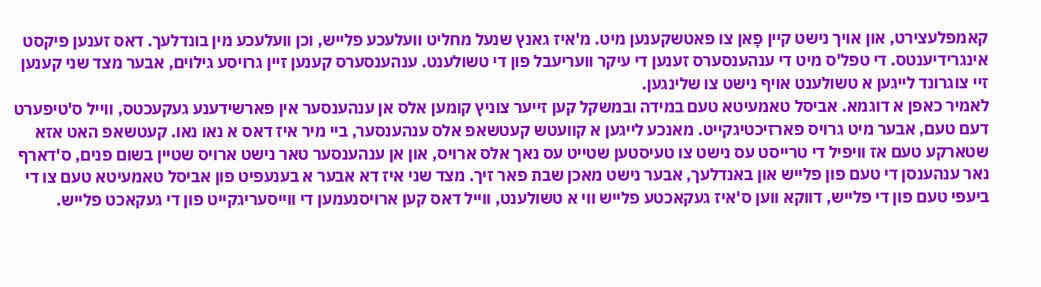קאמפלעצירט, און אויך נישט קיין פָאן צו פאטשקענען מיט. מ'איז גאנץ שנעל מחליט וועלעכע פלייש, וכן וועלעכע מין בונדלעך. דאס זענען פיקסט אינגרידיענטס. די טפל'ס מיט די ענהענסערס זענען די עיקר וועריעבל פון די טשולענט. ענהענסערס קענען זיין גרויסע גילוים, אבער מצד שני קענען זיי צוגרונד לייגען א טשולענט אויף נישט צו שלינגען.
לאמיר כאפן א דוגמא. אביסל טאמעיטא טעם במידה ובמשקל קען זייער צוניץ קומען אלס אן ענהענסער אין פארשידענע געקעכטס, ווייל ס'טיפערט דעם טעם, אבער מיט גרויס פארזיכטיגקייט. מאנכע לייגען א קוועטש קעטשאפ אלס ענהענסער, ביי מיר איז דאס א נאו נאו. קעטשאפ האט אזא שטארקע טעם אז וויפיל די טרייסט עס נישט צו טעיסטען שטייט עס נאך אלס ארויס, און אן ענהענסער טאר נישט ארויס שטיין בשום פנים, ס'דארף נאר ענהענסן די טעם פון פלייש און באנדלעך, אבער נישט מאכן שבת פאר זיך. מצד שני איז דא אבער א בענעפיט פון אביסל טאמעיטא טעם צו די ביעפי טעם פון די פלייש, דווקא ווען ס'איז געקאכטע פלייש ווי א טשולענט, ווייל דאס קען ארויסנעמען די ווייסעריגקייט פון די געקאכט פלייש.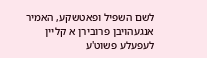לשם השפיל ופאטשקע, האמיר אנגעהויבן פרובירן א קליין לעפעלע פשוט'ע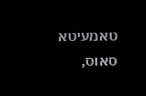טאמעיטא סאוס,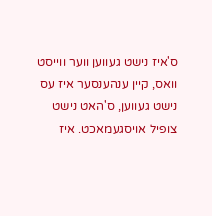ס'איז נישט געווען ווער ווייסט וואס, קיין ענהענסער איז עס נישט געווען, ס'האט נישט צופיל אויסגעמאכט. איז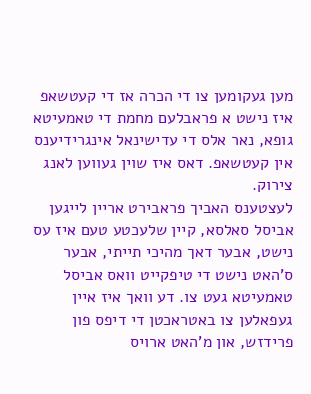מען געקומען צו די הכרה אז די קעטשאפ איז נישט א פראבלעם מחמת די טאמעיטא גופא, נאר אלס די עדישינאל אינגרידיענס אין קעטשאפ. דאס איז שוין געווען לאנג צירוק.
לעצטענס האביך פראבירט אריין לייגען אביסל סאלסא, קיין שלעכטע טעם איז עס נישט, אבער דאך מהיכי תייתי, אבער ס'האט נישט די טיפקייט וואס אביסל טאמעיטא געט צו. דע וואך איז איין געפאלען צו באטראכטן די דיפס פון פרידזש, און מ'האט ארויס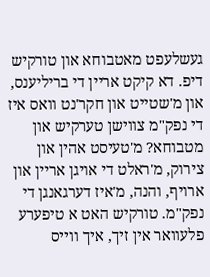געשלעפט מאטבוחא און טורקיש דיפ. דא קיקט אריין די בריליענס, און מ'שטייט און חקר'נט וואס איז די נפק"מ צווישן טערקיש און מטבוחא? מ'טעיסט אהין און צירוק, מ'ראלט די אויגן אריין און ארויף, והנה, מ'איז דערגאנגן די נפק"מ. טורקיש האט א טיפערע פלעוואר אין זיך, איך ווייס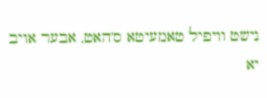נישט וויפיל טאמעיטא ס'האט, אבער אויב יא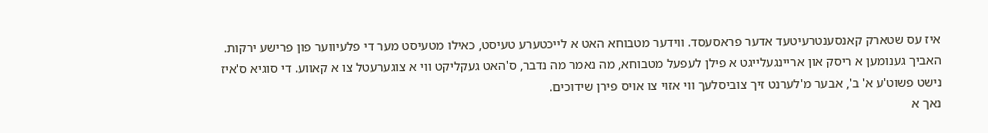איז עס שטארק קאנסענטרעיטעד אדער פראסעסד. ווידער מטבוחא האט א לייכטערע טעיסט, כאילו מטעיסט מער די פלעיווער פון פרישע ירקות. האביך גענומען א ריסק און אריינגעלייגט א פילן לעפעל מטבוחא, מה נאמר מה נדבר, ס'האט געקליקט ווי א צוגערעטל צו א קאווע. די סוגיא ס'איז נישט פשוט'ע א' ב', אבער מ'לערנט זיך צוביסלעך ווי אזוי צו אויס פירן שידוכים.
נאך א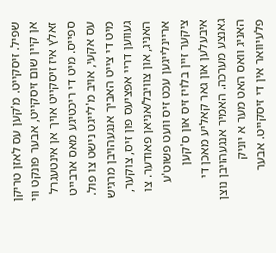שפיל. זיסקייט. מ'קען עס לאזן טריקן אן קיין שום זיסקייט, אבער פונקט ווי זאלץ איז זיסקייט אויך אן אינטעגרל ספייס. מיט די ריכטיגע מאס ארבייט עס אקעי, אויב מ'לייגט נישט צו פול. מיט די צייט האביך אנגעהויבן מרגיש געווען דריי אפציעס פון זיס, צוקער, האניג, און צוויבל/אניאן פאודער. צו אריינלייגען עכט זיס וועט פשוט'ע ציקער זיין בלויז זיס און ס'קען איבעלען און גאר קאליע מאכן די גאנצע מערכה. האמיר אנגעהויבן נוצן האניג וואס האט מער א יוניק פלעיוואר אין די זיסקייט. אבער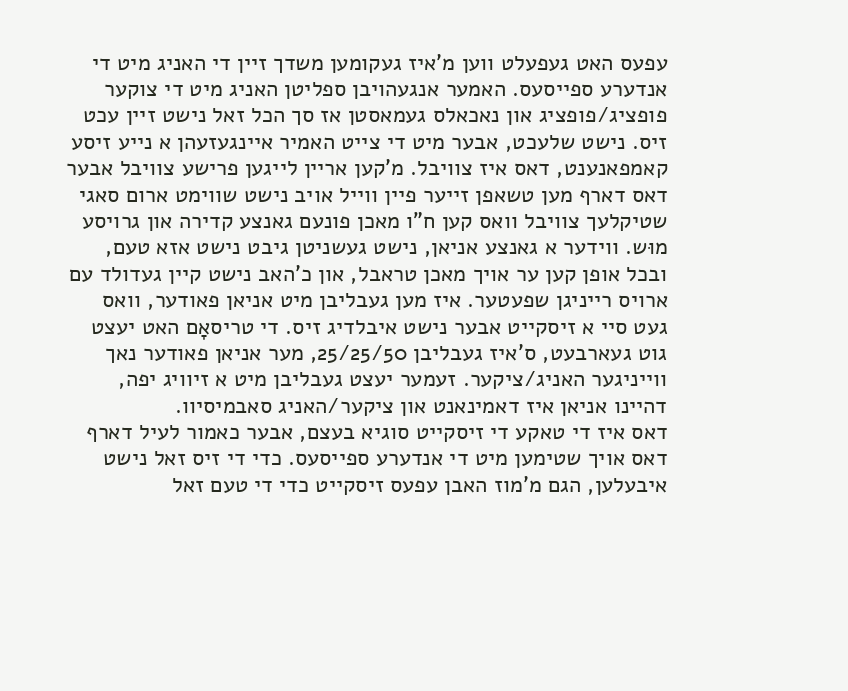עפעס האט געפעלט ווען מ'איז געקומען משדך זיין די האניג מיט די אנדערע ספייסעס. האמער אנגעהויבן ספליטן האניג מיט די צוקער פופציג/פופציג און נאכאלס געמאסטן אז סך הכל זאל נישט זיין עכט זיס. נישט שלעכט, אבער מיט די צייט האמיר איינגעזעהן א נייע זיסע קאמפאנענט, דאס איז צוויבל. מ'קען אריין לייגען פרישע צוויבל אבער דאס דארף מען טשאפן זייער פיין ווייל אויב נישט שווימט ארום סאגי שטיקלעך צוויבל וואס קען ח"ו מאכן פונעם גאנצע קדירה און גרויסע מוּש. ווידער א גאנצע אניאן, נישט געשניטן גיבט נישט אזא טעם, ובכל אופן קען ער אויך מאכן טראבל, און כ'האב נישט קיין געדולד עם ארויס רייניגן שפעטער. איז מען געבליבן מיט אניאן פאודער, וואס געט סיי א זיסקייט אבער נישט איבלדיג זיס. די טריסאָם האט יעצט גוט געארבעט, ס'איז געבליבן 25/25/50, מער אניאן פאודער נאך ווייניגער האניג/ציקער. זעמער יעצט געבליבן מיט א זיוויג יפה, דהיינו אניאן איז דאמינאנט און ציקער/האניג סאבמיסיוו.
דאס איז די טאקע די זיסקייט סוגיא בעצם, אבער כאמור לעיל דארף דאס אויך שטימען מיט די אנדערע ספייסעס. כדי די זיס זאל נישט איבעלען, הגם מ'מוז האבן עפעס זיסקייט כדי די טעם זאל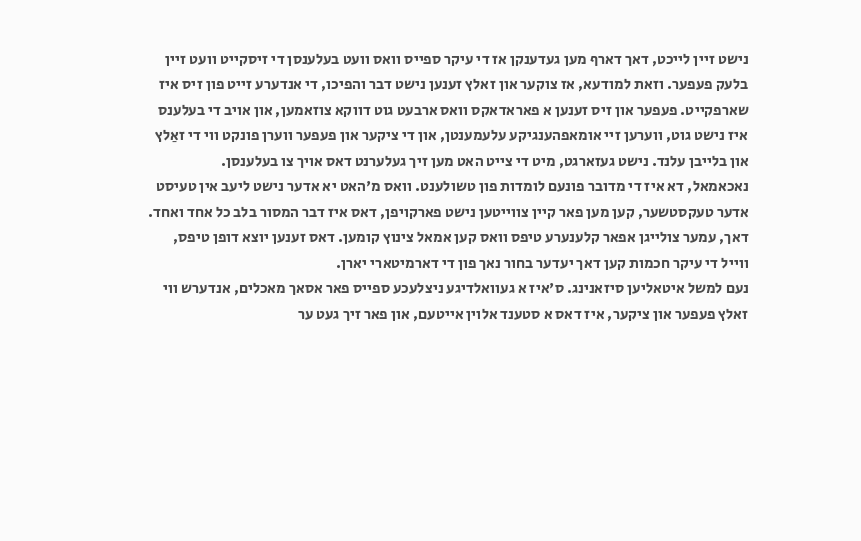נישט זיין לייכט, דאך דארף מען געדענקן אז די עיקר ספייס וואס וועט בעלענסן די זיסקייט וועט זיין בלעק פעפער. וזאת למודעא, אז צוקער און זאלץ זענען נישט דבר והפיכו, די אנדערע זייט פון זיס איז שארפקייט. פעפער און זיס זענען א פאראדאקס וואס ארבעט גוט דווקא צוזאמען, און אויב די בעלענס איז נישט גוט, ווערען זיי אומאפהענגיקע עלעמענטן, און די ציקער און פעפער ווערן פונקט ווי די זאַלץ און בלייבן עלנד. נישט געזארגט, מיט די צייט האט מען זיך געלערנט דאס אויך צו בעלענסן.
נאכאמאל, דא איז די מדובר פונעם לומדות פון טשולענט. וואס מ'האט יא אדער נישט ליעב אין טעיסט אדער טעקסטשער, קען מען פאר קיין צווייטען נישט פארקויפן, דאס איז דבר המסור בלב כל אחד ואחד. דאך, עמער צולייגן אפאר קלענערע טיפס וואס קען אמאל צינוץ קומען. דאס זענען יוצא דופן טיפס, ווייל די עיקר חכמות קען דאך יעדער בחור נאך פון די דארמיטארי יארן.
נעם למשל איטאליען סיזאנינג. ס'איז א געוואלדיגע ניצלעכע ספייס פאר אסאך מאכלים, אנדערש ווי זאלץ פעפער און ציקער, איז דאס א סטענד אלוין אייטעם, און פאר זיך געט ער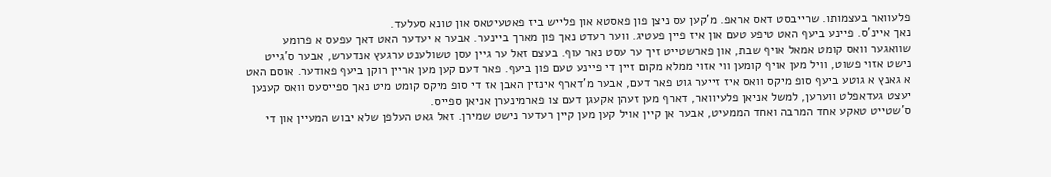פלעוואר בעצמותו. שרייבסט דאס אראפ. מ'קען עס ניצן פון פאסטא און פלייש ביז פאטעיטאס און טונא סעלעד.
נאך איינ'ס. פיינע ביעף האט טיפע טעם און איז פיין פעטיג. ווער רעדט נאך פון מארך ביינער. אבער א יעדער האט דאך עפעס א פרומע שוואגער וואס קומט אמאל אויף שבת, און פארשטייט זיך ער עסט נאר עוף. בעצם זאל ער גיין עסן טשולענט ערגעץ אנדערש, אבער ס'גייט נישט אזוי פשוט, וויל מען אויף קומען ווי אזוי ממלא מקום זיין די פיינע טעם פון ביעף. פאר דעם קען מען אריין רוקן ביעף פאודער. אוסם האט א גאנץ א גוטע ביעף סופ מיקס וואס איז זייער גוט פאר דעם, אבער מ'דארף אינזין האבן אז די סופ מיקס קומט מיט נאך ספייסעס וואס קענען יעצט געדאפלט ווערען, למשל אניאן פלעיוואר, דארף מען זעהן אקעגן דעם צו פארמינערן אניאן ספייס.
ס'שטייט טאקע אחד המרבה ואחד הממעיט, אבער אן קיין אויל קען מען קיין רעדער נישט שמירן. זאל גאט העלפן שלא יבוש המעיין און די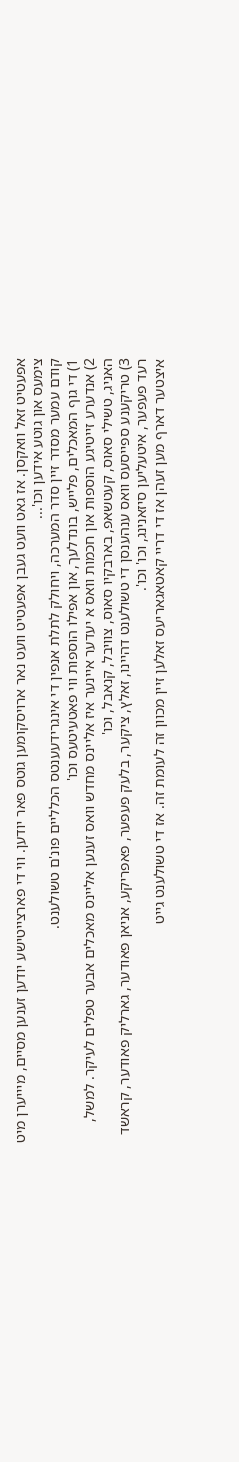אפעטיט זאל וואקסן. אז גאט וועט געבן אפעטיט וועט נאר ארויסקומען גוטס פאר יודען. ווי די פארצייטישע יודען זענען מסיים, מיייערן מיט צימעס און גוטע אידען וכו'...
קודם עמער מסדר זיין סדר המערכה, ויחולק לתלת אנפין די אינגרידעענטס הכלליים פונ'ם טשולענט.
1) די גוף המאכלים, פלייש, בונדלעך, און אפילו הוספות ווי פאטעיטעס וכו'
2) אנדערע זייטיגע הוספות און חכמות וואס א יעדער איינער איז אליינס מחדש וואס זענען אליינס מאכלים אבער טפלים לעיקר. למשל, האניג, טשילי סאוס, קעטשאפ, בארבקיו סאוס, צוויבל, קנאבל, וכו'
3) טריקענע ספייסעס וואס ענהענסן די טשולענט דהיינו, זאלץ, ציקער, בלעק פעפער, פאפריקע, אניאן פאודער, גארליק פאודער, קראשד רעד פעפער, איטעליען סיזאנינג, וכו' וכו'.
איצטער דארף מען זעהן אז די דריי קאטאגאריעס זאלען זיין מכוון זה לעומת זה. אז די טשולענט גייט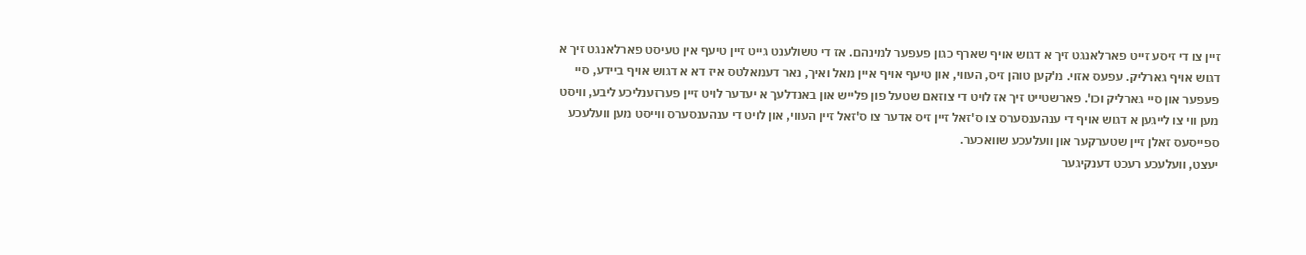זיין צו די זיסע זייט פארלאנגט זיך א דגוש אויף שארף כגון פעפער למינהם. אז די טשולענט גייט זיין טיעף אין טעיסט פארלאנגט זיך א דגוש אויף גארליק. עפעס אזוי. מ'קען טוהן זיס, העווי, און טיעף אויף איין מאל ואיך, נאר דעמאלטס איז דא א דגוש אויף ביידע, סיי פעפער און סיי גארליק וכו'. פארשטייט זיך אז לויט די צוזאם שטעל פון פלייש און באנדלעך א יעדער לויט זיין פערזענליכע ליבע, וויסט מען ווי צו לייגען א דגוש אויף די ענהענסערס צו ס'זאל זיין זיס אדער צו ס'זאל זיין העווי, און לויט די ענהענסערס ווייסט מען וועלעכע ספייסעס זאלן זיין שטערקער און וועלעכע שוואכער.
יעצט, וועלעכע רעכט דענקיגער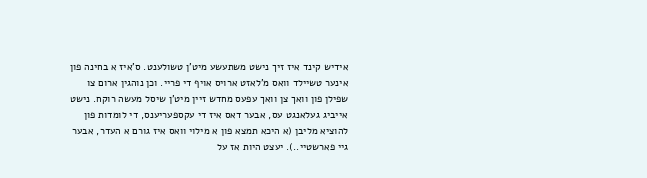אידיש קינד איז זיך נישט משתעשע מיט'ן טשולענט. ס'איז א בחינה פון אינער טשיילד וואס מ'לאזט ארויס אויף די פריי. וכן נוהגין ארום צו שפילן פון וואך צן וואך עפעס מחדש זיין מיט'ן שיסל מעשה רוקח. נישט אייביג געלאנגט עס, אבער דאס איז די עקספעריענס, די לומדות פון להוציא מליבן (א היכא תמצא פון א מילוי וואס איז גורם א העדר, אבער גיי פארשטיי..). יעצט היות אז על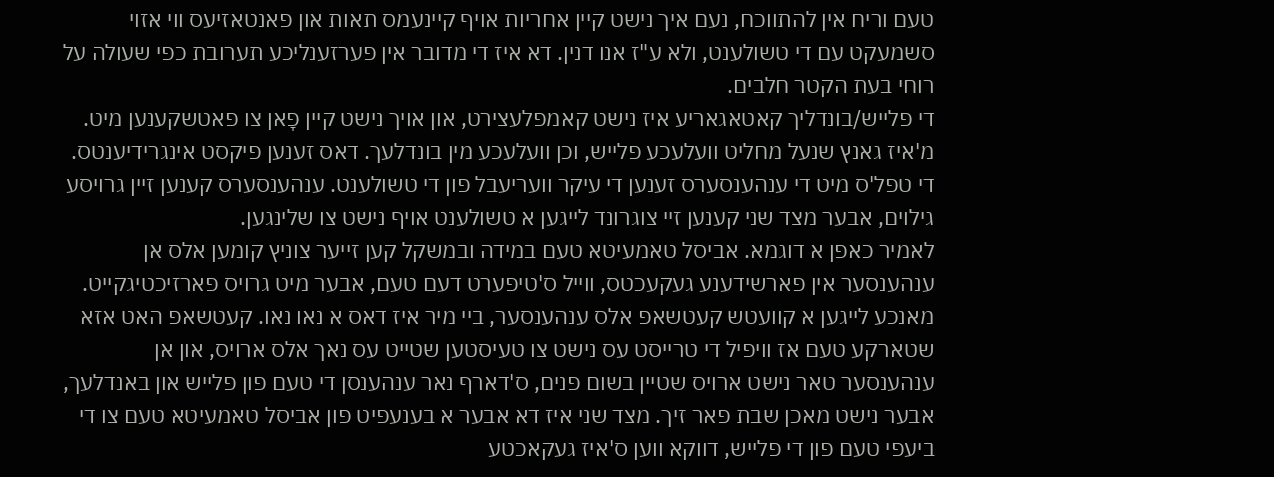טעם וריח אין להתווכח, נעם איך נישט קיין אחריות אויף קיינעמס תאות און פאנטאזיעס ווי אזוי סשמעקט עם די טשולענט, ולא ע"ז אנו דנין. דא איז די מדובר אין פערזענליכע תערובת כפי שעולה על רוחי בעת הקטר חלבים.
די פלייש/בונדליך קאטאגאריע איז נישט קאמפלעצירט, און אויך נישט קיין פָאן צו פאטשקענען מיט. מ'איז גאנץ שנעל מחליט וועלעכע פלייש, וכן וועלעכע מין בונדלעך. דאס זענען פיקסט אינגרידיענטס. די טפל'ס מיט די ענהענסערס זענען די עיקר וועריעבל פון די טשולענט. ענהענסערס קענען זיין גרויסע גילוים, אבער מצד שני קענען זיי צוגרונד לייגען א טשולענט אויף נישט צו שלינגען.
לאמיר כאפן א דוגמא. אביסל טאמעיטא טעם במידה ובמשקל קען זייער צוניץ קומען אלס אן ענהענסער אין פארשידענע געקעכטס, ווייל ס'טיפערט דעם טעם, אבער מיט גרויס פארזיכטיגקייט. מאנכע לייגען א קוועטש קעטשאפ אלס ענהענסער, ביי מיר איז דאס א נאו נאו. קעטשאפ האט אזא שטארקע טעם אז וויפיל די טרייסט עס נישט צו טעיסטען שטייט עס נאך אלס ארויס, און אן ענהענסער טאר נישט ארויס שטיין בשום פנים, ס'דארף נאר ענהענסן די טעם פון פלייש און באנדלעך, אבער נישט מאכן שבת פאר זיך. מצד שני איז דא אבער א בענעפיט פון אביסל טאמעיטא טעם צו די ביעפי טעם פון די פלייש, דווקא ווען ס'איז געקאכטע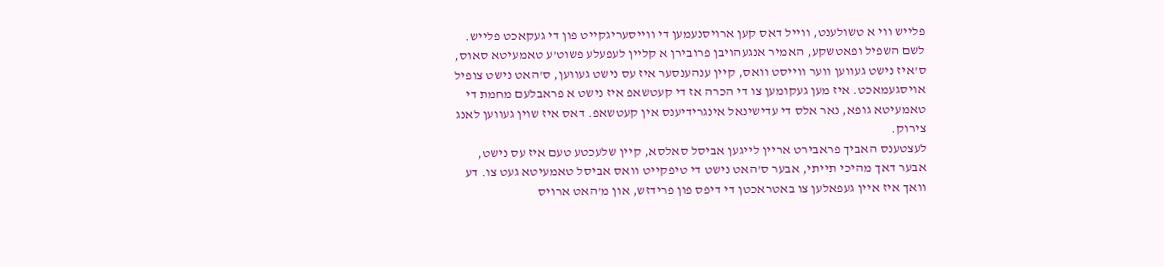פלייש ווי א טשולענט, ווייל דאס קען ארויסנעמען די ווייסעריגקייט פון די געקאכט פלייש.
לשם השפיל ופאטשקע, האמיר אנגעהויבן פרובירן א קליין לעפעלע פשוט'ע טאמעיטא סאוס, ס'איז נישט געווען ווער ווייסט וואס, קיין ענהענסער איז עס נישט געווען, ס'האט נישט צופיל אויסגעמאכט. איז מען געקומען צו די הכרה אז די קעטשאפ איז נישט א פראבלעם מחמת די טאמעיטא גופא, נאר אלס די עדישינאל אינגרידיענס אין קעטשאפ. דאס איז שוין געווען לאנג צירוק.
לעצטענס האביך פראבירט אריין לייגען אביסל סאלסא, קיין שלעכטע טעם איז עס נישט, אבער דאך מהיכי תייתי, אבער ס'האט נישט די טיפקייט וואס אביסל טאמעיטא געט צו. דע וואך איז איין געפאלען צו באטראכטן די דיפס פון פרידזש, און מ'האט ארויס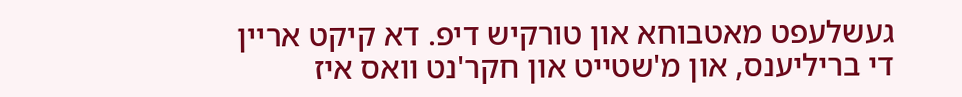געשלעפט מאטבוחא און טורקיש דיפ. דא קיקט אריין די בריליענס, און מ'שטייט און חקר'נט וואס איז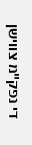די נפק"מ צווישן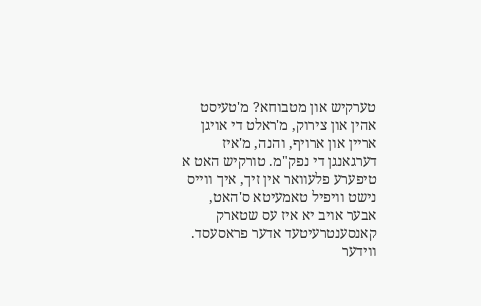טערקיש און מטבוחא? מ'טעיסט אהין און צירוק, מ'ראלט די אויגן אריין און ארויף, והנה, מ'איז דערגאנגן די נפק"מ. טורקיש האט א טיפערע פלעוואר אין זיך, איך ווייס נישט וויפיל טאמעיטא ס'האט, אבער אויב יא איז עס שטארק קאנסענטרעיטעד אדער פראסעסד. ווידער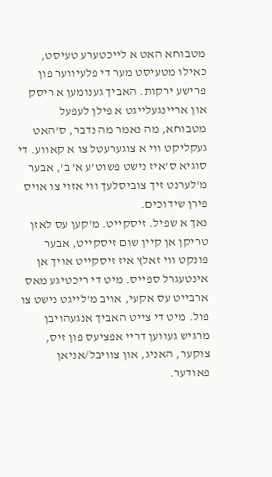מטבוחא האט א לייכטערע טעיסט, כאילו מטעיסט מער די פלעיווער פון פרישע ירקות. האביך גענומען א ריסק און אריינגעלייגט א פילן לעפעל מטבוחא, מה נאמר מה נדבר, ס'האט געקליקט ווי א צוגערעטל צו א קאווע. די סוגיא ס'איז נישט פשוט'ע א' ב', אבער מ'לערנט זיך צוביסלעך ווי אזוי צו אויס פירן שידוכים.
נאך א שפיל. זיסקייט. מ'קען עס לאזן טריקן אן קיין שום זיסקייט, אבער פונקט ווי זאלץ איז זיסקייט אויך אן אינטעגרל ספייס. מיט די ריכטיגע מאס ארבייט עס אקעי, אויב מ'לייגט נישט צו פול. מיט די צייט האביך אנגעהויבן מרגיש געווען דריי אפציעס פון זיס, צוקער, האניג, און צוויבל/אניאן פאודער.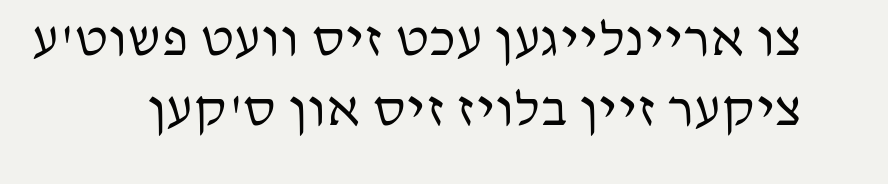צו אריינלייגען עכט זיס וועט פשוט'ע ציקער זיין בלויז זיס און ס'קען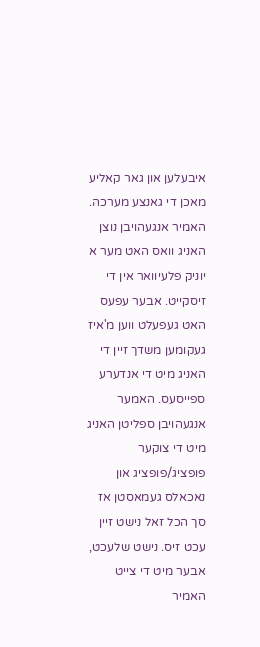איבעלען און גאר קאליע מאכן די גאנצע מערכה. האמיר אנגעהויבן נוצן האניג וואס האט מער א יוניק פלעיוואר אין די זיסקייט. אבער עפעס האט געפעלט ווען מ'איז געקומען משדך זיין די האניג מיט די אנדערע ספייסעס. האמער אנגעהויבן ספליטן האניג מיט די צוקער פופציג/פופציג און נאכאלס געמאסטן אז סך הכל זאל נישט זיין עכט זיס. נישט שלעכט, אבער מיט די צייט האמיר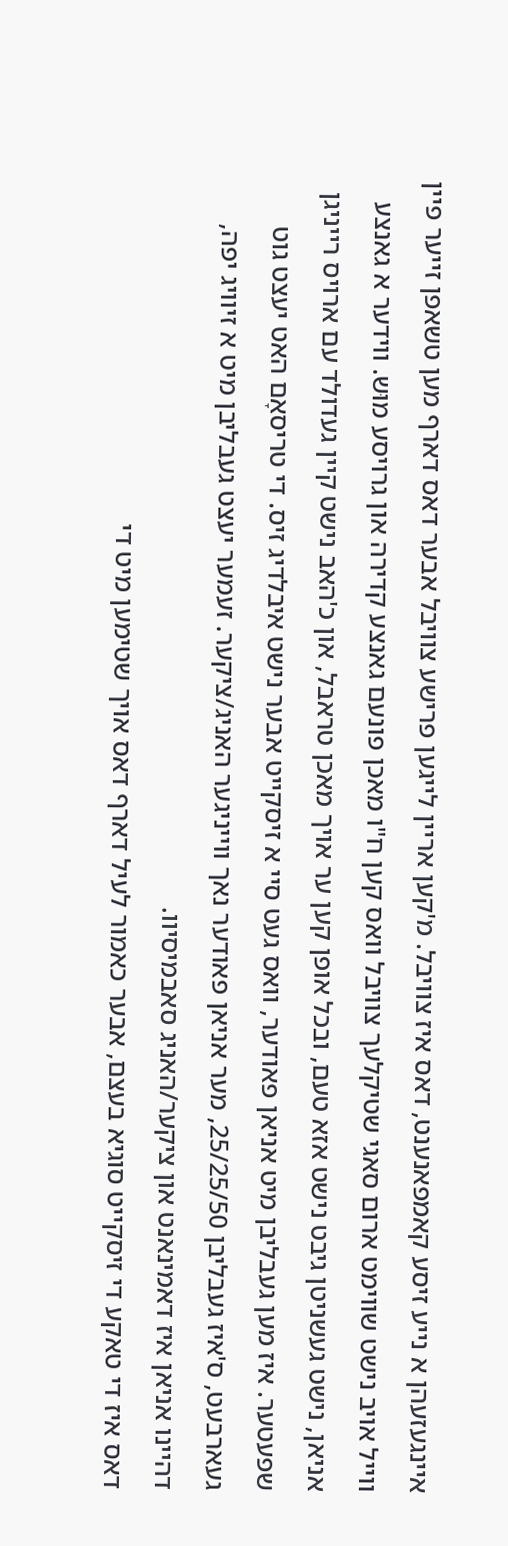איינגעזעהן א נייע זיסע קאמפאנענט, דאס איז צוויבל. מ'קען אריין לייגען פרישע צוויבל אבער דאס דארף מען טשאפן זייער פיין ווייל אויב נישט שווימט ארום סאגי שטיקלעך צוויבל וואס קען ח"ו מאכן פונעם גאנצע קדירה און גרויסע מוּש. ווידער א גאנצע אניאן, נישט געשניטן גיבט נישט אזא טעם, ובכל אופן קען ער אויך מאכן טראבל, און כ'האב נישט קיין געדולד עם ארויס רייניגן שפעטער. איז מען געבליבן מיט אניאן פאודער, וואס געט סיי א זיסקייט אבער נישט איבלדיג זיס. די טריסאָם האט יעצט גוט געארבעט, ס'איז געבליבן 25/25/50, מער אניאן פאודער נאך ווייניגער האניג/ציקער. זעמער יעצט געבליבן מיט א זיוויג יפה, דהיינו אניאן איז דאמינאנט און ציקער/האניג סאבמיסיוו.
דאס איז די טאקע די זיסקייט סוגיא בעצם, אבער כאמור לעיל דארף דאס אויך שטימען מיט די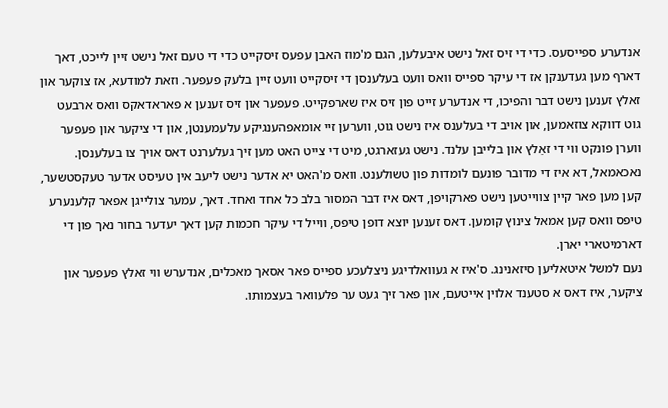אנדערע ספייסעס. כדי די זיס זאל נישט איבעלען, הגם מ'מוז האבן עפעס זיסקייט כדי די טעם זאל נישט זיין לייכט, דאך דארף מען געדענקן אז די עיקר ספייס וואס וועט בעלענסן די זיסקייט וועט זיין בלעק פעפער. וזאת למודעא, אז צוקער און זאלץ זענען נישט דבר והפיכו, די אנדערע זייט פון זיס איז שארפקייט. פעפער און זיס זענען א פאראדאקס וואס ארבעט גוט דווקא צוזאמען, און אויב די בעלענס איז נישט גוט, ווערען זיי אומאפהענגיקע עלעמענטן, און די ציקער און פעפער ווערן פונקט ווי די זאַלץ און בלייבן עלנד. נישט געזארגט, מיט די צייט האט מען זיך געלערנט דאס אויך צו בעלענסן.
נאכאמאל, דא איז די מדובר פונעם לומדות פון טשולענט. וואס מ'האט יא אדער נישט ליעב אין טעיסט אדער טעקסטשער, קען מען פאר קיין צווייטען נישט פארקויפן, דאס איז דבר המסור בלב כל אחד ואחד. דאך, עמער צולייגן אפאר קלענערע טיפס וואס קען אמאל צינוץ קומען. דאס זענען יוצא דופן טיפס, ווייל די עיקר חכמות קען דאך יעדער בחור נאך פון די דארמיטארי יארן.
נעם למשל איטאליען סיזאנינג. ס'איז א געוואלדיגע ניצלעכע ספייס פאר אסאך מאכלים, אנדערש ווי זאלץ פעפער און ציקער, איז דאס א סטענד אלוין אייטעם, און פאר זיך געט ער פלעוואר בעצמותו.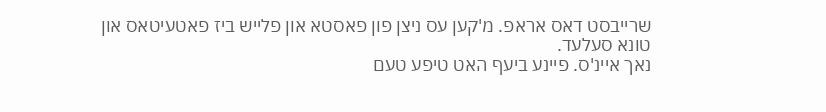שרייבסט דאס אראפ. מ'קען עס ניצן פון פאסטא און פלייש ביז פאטעיטאס און טונא סעלעד.
נאך איינ'ס. פיינע ביעף האט טיפע טעם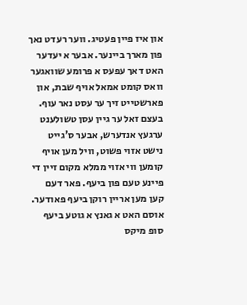און איז פיין פעטיג. ווער רעדט נאך פון מארך ביינער. אבער א יעדער האט דאך עפעס א פרומע שוואגער וואס קומט אמאל אויף שבת, און פארשטייט זיך ער עסט נאר עוף. בעצם זאל ער גיין עסן טשולענט ערגעץ אנדערש, אבער ס'גייט נישט אזוי פשוט, וויל מען אויף קומען ווי אזוי ממלא מקום זיין די פיינע טעם פון ביעף. פאר דעם קען מען אריין רוקן ביעף פאודער. אוסם האט א גאנץ א גוטע ביעף סופ מיקס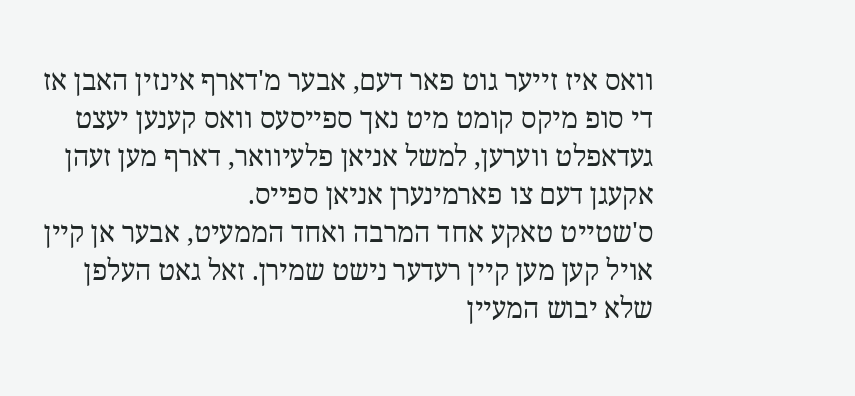וואס איז זייער גוט פאר דעם, אבער מ'דארף אינזין האבן אז די סופ מיקס קומט מיט נאך ספייסעס וואס קענען יעצט געדאפלט ווערען, למשל אניאן פלעיוואר, דארף מען זעהן אקעגן דעם צו פארמינערן אניאן ספייס.
ס'שטייט טאקע אחד המרבה ואחד הממעיט, אבער אן קיין אויל קען מען קיין רעדער נישט שמירן. זאל גאט העלפן שלא יבוש המעיין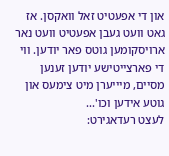און די אפעטיט זאל וואקסן. אז גאט וועט געבן אפעטיט וועט נאר ארויסקומען גוטס פאר יודען. ווי די פארצייטישע יודען זענען מסיים, מיייערן מיט צימעס און גוטע אידען וכו'...
לעצט רעדאגירט: